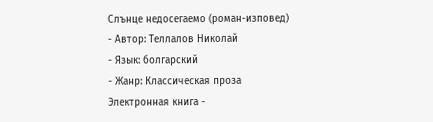Слънце недосегаемо (роман-изповед)
- Автор: Теллалов Николай
- Язык: болгарский
- Жанр: Классическая проза
Электронная книга -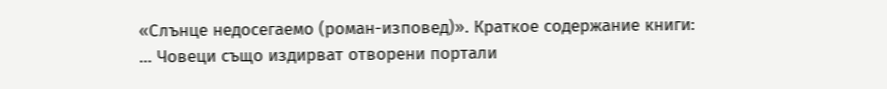«Слънце недосегаемо (роман-изповед)». Краткое содержание книги:
… Човеци също издирват отворени портали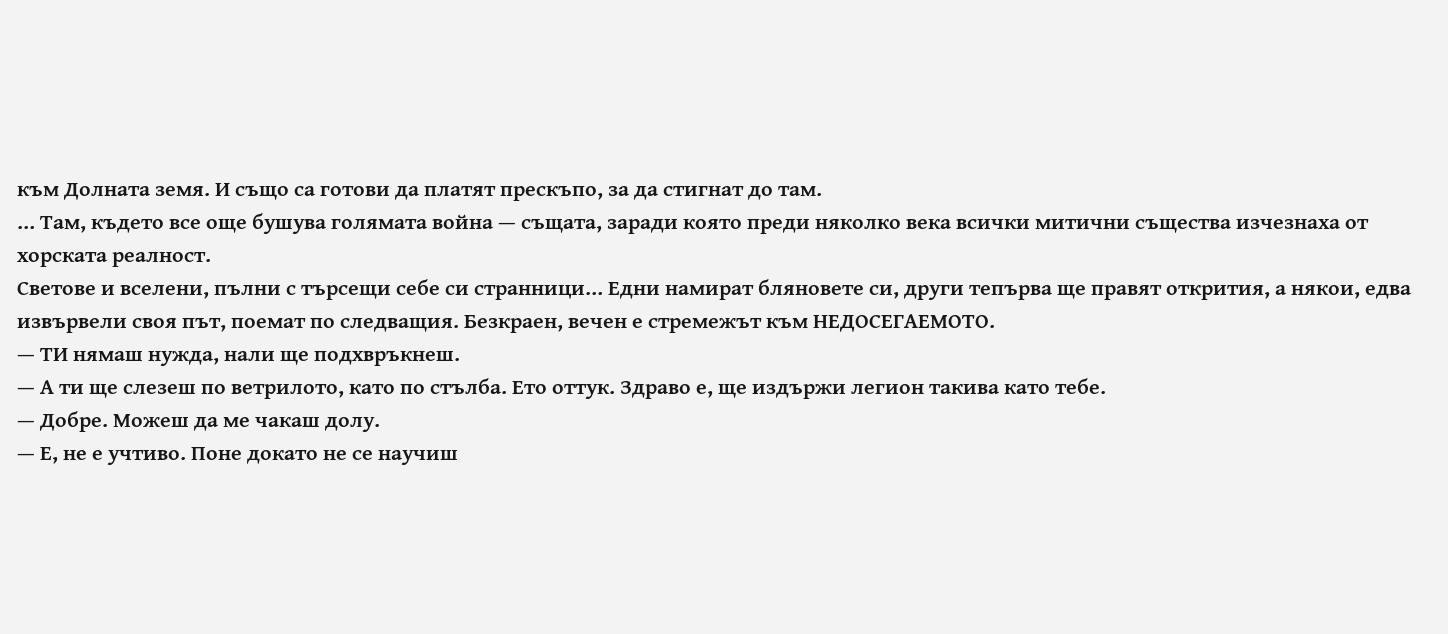към Долната земя. И също са готови да платят прескъпо, за да стигнат до там.
… Там, където все още бушува голямата война — същата, заради която преди няколко века всички митични същества изчезнаха от хорската реалност.
Светове и вселени, пълни с търсещи себе си странници… Едни намират бляновете си, други тепърва ще правят открития, а някои, едва извървели своя път, поемат по следващия. Безкраен, вечен е стремежът към НЕДОСЕГАЕМОТО.
— ТИ нямаш нужда, нали ще подхвръкнеш.
— А ти ще слезеш по ветрилото, като по стълба. Ето оттук. Здраво е, ще издържи легион такива като тебе.
— Добре. Можеш да ме чакаш долу.
— Е, не е учтиво. Поне докато не се научиш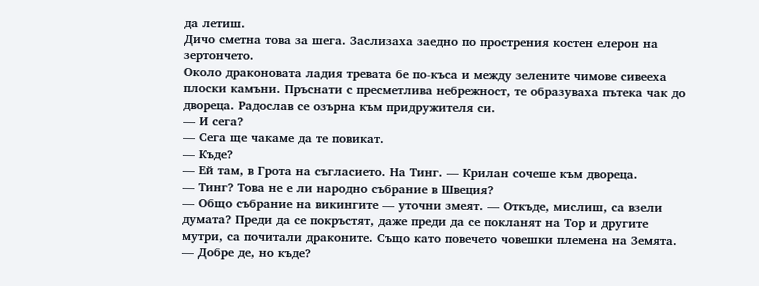да летиш.
Дичо сметна това за шега. Заслизаха заедно по прострения костен елерон на зертончето.
Около драконовата ладия тревата бе по-къса и между зелените чимове сивееха плоски камъни. Пръснати с пресметлива небрежност, те образуваха пътека чак до двореца. Радослав се озърна към придружителя си.
— И сега?
— Сега ще чакаме да те повикат.
— Къде?
— Ей там, в Грота на съгласието. На Тинг. — Крилан сочеше към двореца.
— Тинг? Това не е ли народно събрание в Швеция?
— Общо събрание на викингите — уточни змеят. — Откъде, мислиш, са взели думата? Преди да се покръстят, даже преди да се покланят на Тор и другите мутри, са почитали драконите. Също като повечето човешки племена на Земята.
— Добре де, но къде?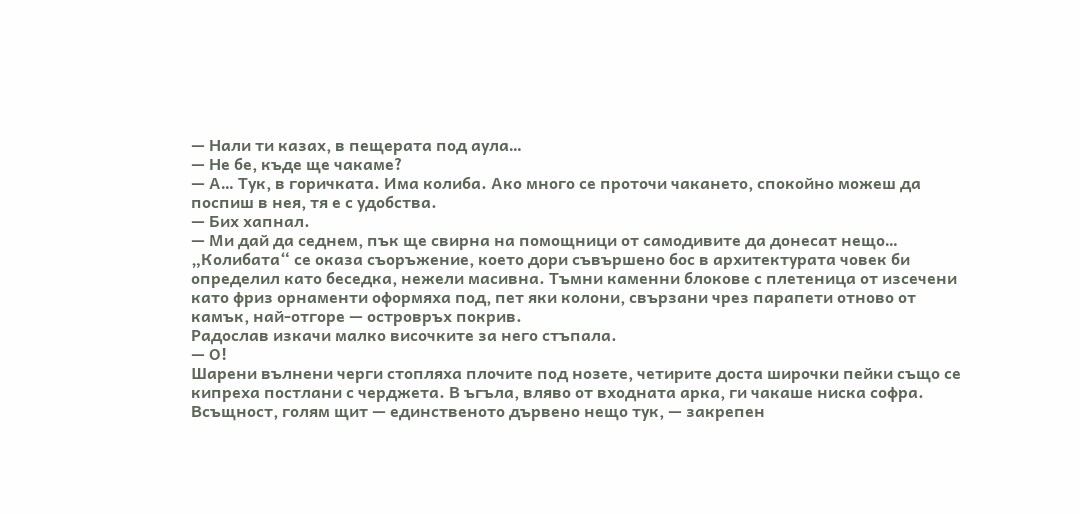— Нали ти казах, в пещерата под аула…
— Не бе, къде ще чакаме?
— А… Тук, в горичката. Има колиба. Ако много се проточи чакането, спокойно можеш да поспиш в нея, тя е с удобства.
— Бих хапнал.
— Ми дай да седнем, пък ще свирна на помощници от самодивите да донесат нещо…
„Колибата“ се оказа съоръжение, което дори съвършено бос в архитектурата човек би определил като беседка, нежели масивна. Тъмни каменни блокове с плетеница от изсечени като фриз орнаменти оформяха под, пет яки колони, свързани чрез парапети отново от камък, най-отгоре — островръх покрив.
Радослав изкачи малко височките за него стъпала.
— О!
Шарени вълнени черги стопляха плочите под нозете, четирите доста широчки пейки също се кипреха постлани с черджета. В ъгъла, вляво от входната арка, ги чакаше ниска софра. Всъщност, голям щит — единственото дървено нещо тук, — закрепен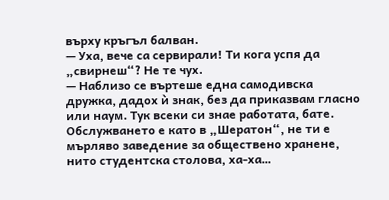върху кръгъл балван.
— Уха, вече са сервирали! Ти кога успя да „свирнеш“? Не те чух.
— Наблизо се въртеше една самодивска дружка, дадох ѝ знак, без да приказвам гласно или наум. Тук всеки си знае работата, бате. Обслужването е като в „Шератон“, не ти е мърляво заведение за обществено хранене, нито студентска столова, ха-ха…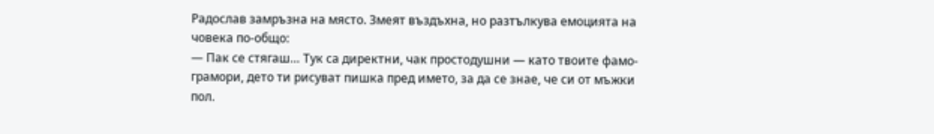Радослав замръзна на място. Змеят въздъхна, но разтълкува емоцията на човека по-общо:
— Пак се стягаш… Тук са директни, чак простодушни — като твоите фамо-грамори, дето ти рисуват пишка пред името, за да се знае, че си от мъжки пол.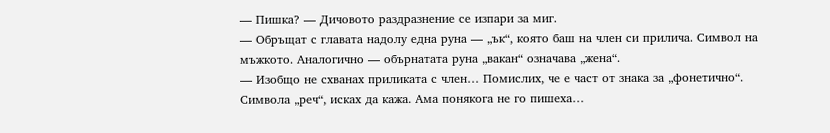— Пишка? — Дичовото раздразнение се изпари за миг.
— Обръщат с главата надолу една руна — „ък“, която баш на член си прилича. Символ на мъжкото. Аналогично — обърнатата руна „вакан“ означава „жена“.
— Изобщо не схванах приликата с член… Помислих, че е част от знака за „фонетично“. Символа „реч“, исках да кажа. Ама понякога не го пишеха…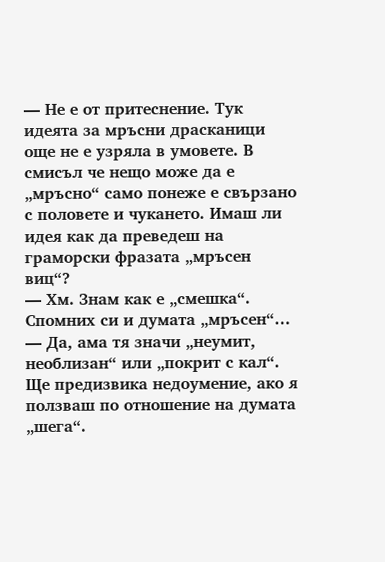— Не е от притеснение. Тук идеята за мръсни драсканици още не е узряла в умовете. В смисъл че нещо може да е „мръсно“ само понеже е свързано с половете и чукането. Имаш ли идея как да преведеш на граморски фразата „мръсен виц“?
— Хм. Знам как е „смешка“. Спомних си и думата „мръсен“…
— Да, ама тя значи „неумит, необлизан“ или „покрит с кал“. Ще предизвика недоумение, ако я ползваш по отношение на думата „шега“.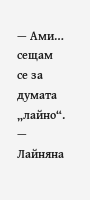— Ами… сещам се за думата „лайно“.
— Лайняна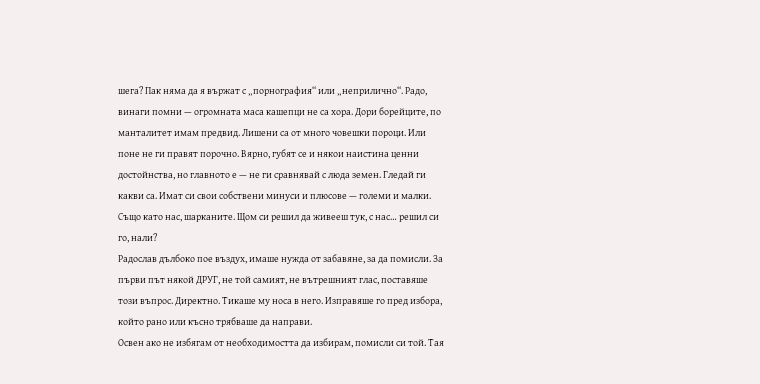шега? Пак няма да я вържат с „порнография“ или „неприлично“. Радо, винаги помни — огромната маса кашепци не са хора. Дори борейците, по манталитет имам предвид. Лишени са от много човешки пороци. Или поне не ги правят порочно. Вярно, губят се и някои наистина ценни достойнства, но главното е — не ги сравнявай с люда земен. Гледай ги какви са. Имат си свои собствени минуси и плюсове — големи и малки. Също като нас, шарканите. Щом си решил да живееш тук, с нас… решил си го, нали?
Радослав дълбоко пое въздух, имаше нужда от забавяне, за да помисли. За първи път някой ДРУГ, не той самият, не вътрешният глас, поставяше този въпрос. Директно. Тикаше му носа в него. Изправяше го пред избора, който рано или късно трябваше да направи.
Освен ако не избягам от необходимостта да избирам, помисли си той. Тая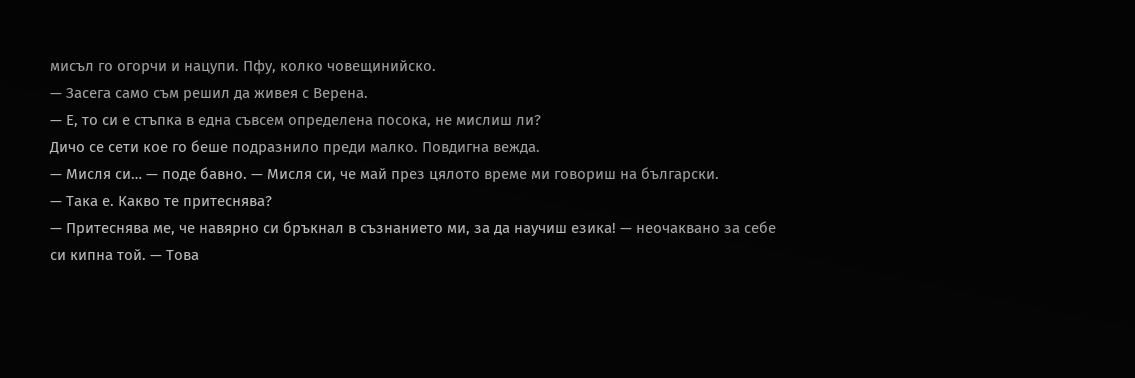мисъл го огорчи и нацупи. Пфу, колко човещинийско.
— Засега само съм решил да живея с Верена.
— Е, то си е стъпка в една съвсем определена посока, не мислиш ли?
Дичо се сети кое го беше подразнило преди малко. Повдигна вежда.
— Мисля си… — поде бавно. — Мисля си, че май през цялото време ми говориш на български.
— Така е. Какво те притеснява?
— Притеснява ме, че навярно си бръкнал в съзнанието ми, за да научиш езика! — неочаквано за себе си кипна той. — Това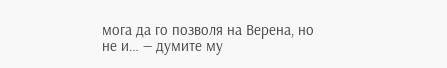мога да го позволя на Верена, но не и… — думите му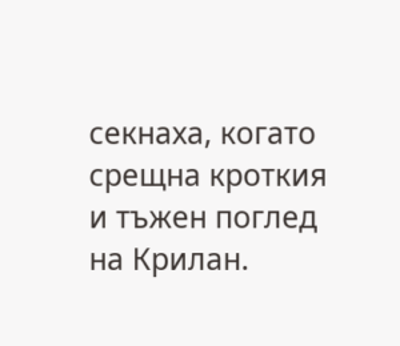секнаха, когато срещна кроткия и тъжен поглед на Крилан.